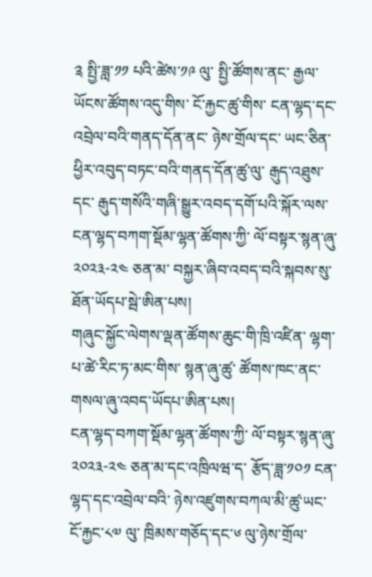༉ སྤྱི་ཟླ་༡༡ པའི་ཚེས་༡༩ ལུ་ སྤྱི་ཚོགས་ནང་ རྒྱལ་ཡོངས་ཚོགས་འདུ་གིས་ ངོ་རྐྱང་ཚུ་གིས་ ངན་ལྷད་དང་འབྲེལ་བའི་གནད་དོན་ནང་ ཉེས་གྲོལ་དང་ ཡང་ཅིན་ ཕྱིར་འབུད་བཏང་བའི་གནད་དོན་ཚུ་ལུ་ རྒུད་འཐུས་དང་ རྒུད་གསོའི་གཞི་སྒྱུར་འབད་དགོ་པའི་སྐོར་ལས་ ངན་ལྷད་བཀག་སྡོམ་ལྷན་ཚོགས་ཀྱི་ ལོ་བསྟར་སྙན་ཞུ་༢༠༢༣-༢༤ ཅན་མ་ བསྐྱར་ཞིབ་འབད་བའི་སྐབས་སུ་ ཐོན་ཡོདཔ་སྦེ་ཨིན་པས།
གཞུང་སྐྱོང་ལེགས་ལྡན་ཚོགས་ཆུང་གི་ཁྲི་འཛིན་ ལྷག་པ་ཚེ་རིང་ཏ་མང་གིས་ སྙན་ཞུ་ཚུ་ ཚོགས་ཁང་ནང་ གསལ་ཞུ་འབད་ཡོདཔ་ཨིན་པས།
ངན་ལྷད་བཀག་སྡོམ་ལྷན་ཚོགས་ཀྱི་ ལོ་བསྟར་སྙན་ཞུ་༢༠༢༣-༢༤ ཅན་མ་དང་འཁྲིལཝ་ད་ རྩོད་ཟླ་༡༠༡ ངན་ལྷད་དང་འབྲེལ་བའི་ ཉེས་འཛུགས་བཀལ་མི་ཚུ་ཡང་ ངོ་རྐྱང་༨༧ ལུ་ ཁྲིམས་གཅོད་དང་༦ ལུ་ཉེས་གྲོལ་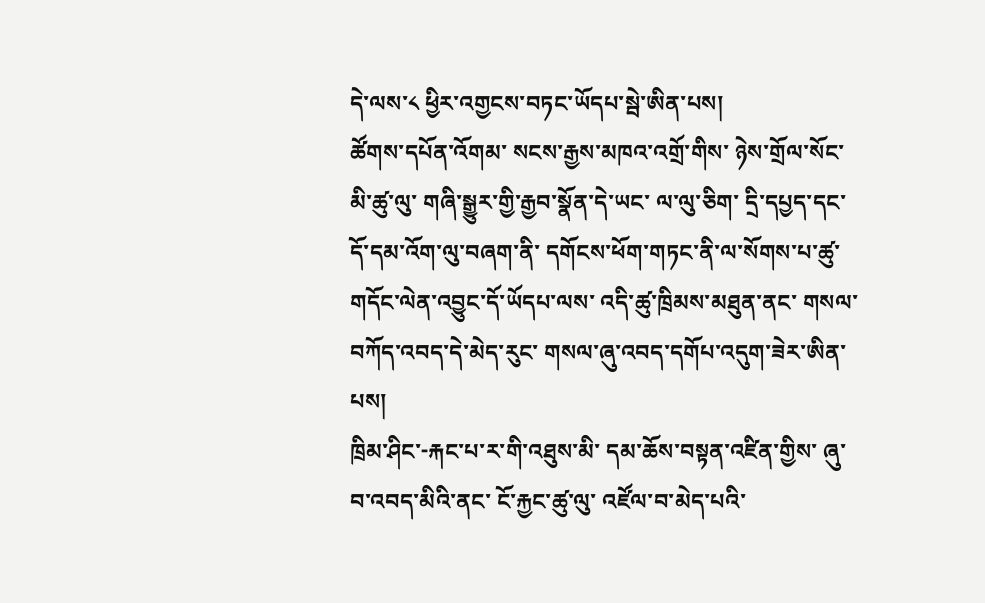དེ་ལས་༨ ཕྱིར་འགྱངས་བཏང་ཡོདཔ་སྦེ་ཨིན་པས།
ཚོགས་དཔོན་འོགམ་ སངས་རྒྱས་མཁའ་འགྲོ་གིས་ ཉེས་གྲོལ་སོང་མི་ཚུ་ལུ་ གཞི་སྒྱུར་གྱི་རྒྱབ་སྣོན་དེ་ཡང་ ལ་ལུ་ཅིག་ དྲི་དཔྱད་དང་ དོ་དམ་འོག་ལུ་བཞག་ནི་ དགོངས་ཕོག་གཏང་ནི་ལ་སོགས་པ་ཚུ་ གདོང་ལེན་འབྱུང་དོ་ཡོདཔ་ལས་ འདི་ཚུ་ཁྲིམས་མཐུན་ནང་ གསལ་བཀོད་འབད་དེ་མེད་རུང་ གསལ་ཞུ་འབད་དགོཔ་འདུག་ཟེར་ཨིན་པས།
ཁྲིམ་ཤིང་-རྐང་པ་ར་གི་འཐུས་མི་ དམ་ཆོས་བསྟན་འཛིན་གྱིས་ ཞུ་བ་འབད་མིའི་ནང་ ངོ་རྐྱང་ཚུ་ལུ་ འཛོལ་བ་མེད་པའི་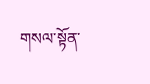གསལ་སྟོན་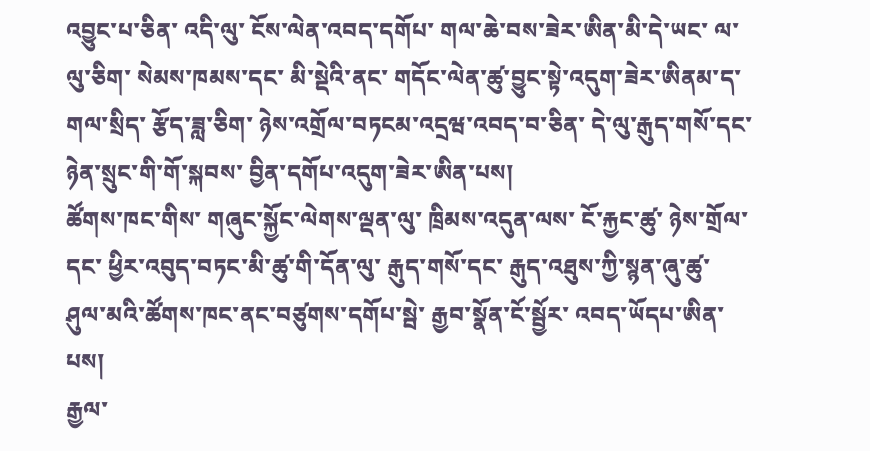འབྱུང་པ་ཅིན་ འདི་ལུ་ ངོས་ལེན་འབད་དགོཔ་ གལ་ཆེ་བས་ཟེར་ཨིན་མི་དེ་ཡང་ ལ་ལུ་ཅིག་ སེམས་ཁམས་དང་ མི་སྡེའི་ནང་ གདོང་ལེན་ཚུ་བྱུང་སྟེ་འདུག་ཟེར་ཨིནམ་ད་ གལ་སྲིད་ རྩོད་ཟླ་ཅིག་ ཉེས་འགྲོལ་བཏངམ་འདྲཝ་འབད་བ་ཅིན་ དེ་ལུ་རྒུད་གསོ་དང་ ཉེན་སྲུང་གི་གོ་སྐབས་ བྱིན་དགོཔ་འདུག་ཟེར་ཨིན་པས།
ཚོགས་ཁང་གིས་ གཞུང་སྐྱོང་ལེགས་ལྡན་ལུ་ ཁྲིམས་འདུན་ལས་ ངོ་རྐྱང་ཚུ་ ཉེས་གྲོལ་དང་ ཕྱིར་འབུད་བཏང་མི་ཚུ་གི་དོན་ལུ་ རྒུད་གསོ་དང་ རྒུད་འཐུས་ཀྱི་སྙན་ཞུ་ཚུ་ ཤུལ་མའི་ཚོགས་ཁང་ནང་བཙུགས་དགོཔ་སྦེ་ རྒྱབ་སྣོན་ངོ་སྦྱོར་ འབད་ཡོདཔ་ཨིན་པས།
རྒྱལ་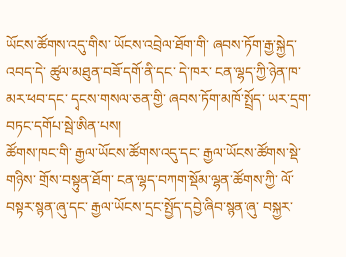ཡོངས་ཚོགས་འདུ་གིས་ ཡོངས་འབྲེལ་ཐོག་གི་ ཞབས་ཏོག་རྒྱ་སྐྱེད་འབད་དེ་ ཚུལ་མཐུན་བཟོ་དགོ་ནི་དང་ དེ་ཁར་ ངན་ལྷད་ཀྱི་ཉེན་ཁ་མར་ཕབ་དང་ དྭངས་གསལ་ཅན་གྱི་ ཞབས་ཏོག་མཁོ་སྤྲོད་ ཡར་དྲག་བཏང་དགོཔ་སྦེ་ཨིན་པས།
ཚོགས་ཁང་གི་ རྒྱལ་ཡོངས་ཚོགས་འདུ་དང་ རྒྱལ་ཡོངས་ཚོགས་སྡེ་གཉིས་ གྲོས་བསྟུན་ཐོག་ ངན་ལྷད་བཀག་སྡོམ་ལྷན་ཚོགས་ཀྱི་ ལོ་བསྟར་སྙན་ཞུ་དང་ རྒྱལ་ཡོངས་དྲང་སྤྱོད་དབྱེ་ཞིབ་སྙན་ཞུ་ བསྐྱར་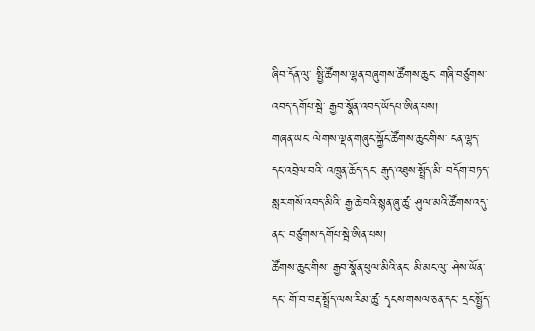ཞིབ་དོན་ལུ་ སྤྱི་ཚོགས་ལྷན་བཞུགས་ཚོགས་ཆུང་ གཞི་བཙུགས་འབད་དགོཔ་སྦེ་ རྒྱབ་སྣོན་འབད་ཡོདཔ་ཨིན་པས།
གཞན་ཡང་ ལེགས་ལྡན་གཞུང་སྐྱོང་ཚོགས་ཆུང་གིས་ ངན་ལྷད་དང་འབྲེལ་བའི་ འཁྲུན་ཆོད་དང་ རྒུད་འཐུས་སྤྲོད་མི་ བདོག་བཏད་སླར་གསོ་འབད་མིའི་ རྒྱ་ཆེ་བའི་སྙན་ཞུ་ཚུ་ ཤུལ་མའི་ཚོགས་འདུ་ནང་ བཙུགས་དགོཔ་སྦེ་ཨིན་པས།
ཚོགས་ཆུང་གིས་ རྒྱབ་སྣོན་ཕུལ་མིའི་ནང་ མི་མང་ལུ་ ཤེས་ཡོན་དང་ གོ་བ་བརྡ་སྤྲོད་ལས་རིམ་ཚུ་ དྭངས་གསལ་ཅན་དང་ དྲང་སྤྱོད་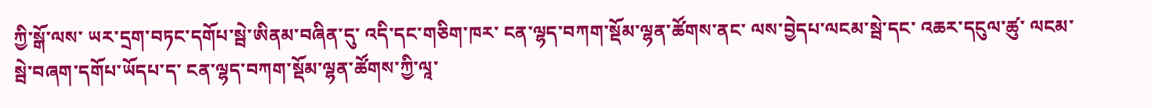ཀྱི་སྒོ་ལས་ ཡར་དྲག་བཏང་དགོཔ་སྦེ་ཨིནམ་བཞིན་དུ་ འདི་དང་གཅིག་ཁར་ ངན་ལྷད་བཀག་སྡོམ་ལྷན་ཚོགས་ནང་ ལས་བྱེདཔ་ལངམ་སྦེ་དང་ འཆར་དངུལ་ཚུ་ ལངམ་སྦེ་བཞག་དགོཔ་ཡོདཔ་ད་ ངན་ལྷད་བཀག་སྡོམ་ལྷན་ཚོགས་ཀྱི་ལཱ་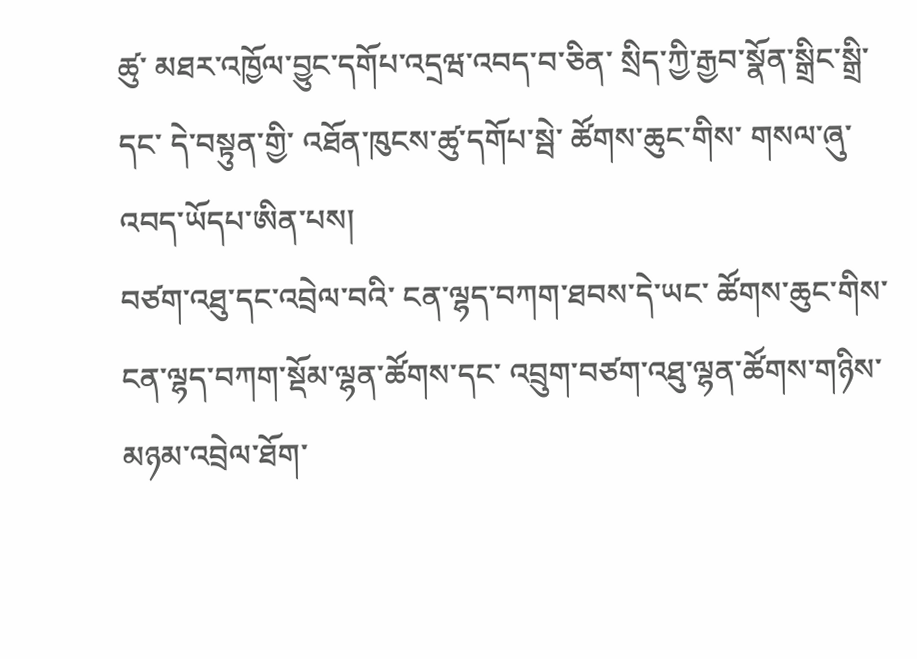ཚུ་ མཐར་འཁྱོལ་བྱུང་དགོཔ་འདྲཝ་འབད་བ་ཅིན་ སྲིད་ཀྱི་རྒྱབ་སྣོན་སྒྲིང་སྒྲི་དང་ དེ་བསྟུན་གྱི་ འཐོན་ཁུངས་ཚུ་དགོཔ་སྦེ་ ཚོགས་ཆུང་གིས་ གསལ་ཞུ་འབད་ཡོདཔ་ཨིན་པས།
བཙག་འཐུ་དང་འབྲེལ་བའི་ ངན་ལྷད་བཀག་ཐབས་དེ་ཡང་ ཚོགས་ཆུང་གིས་ ངན་ལྷད་བཀག་སྡོམ་ལྷན་ཚོགས་དང་ འབྲུག་བཙག་འཐུ་ལྷན་ཚོགས་གཉིས་ མཉམ་འབྲེལ་ཐོག་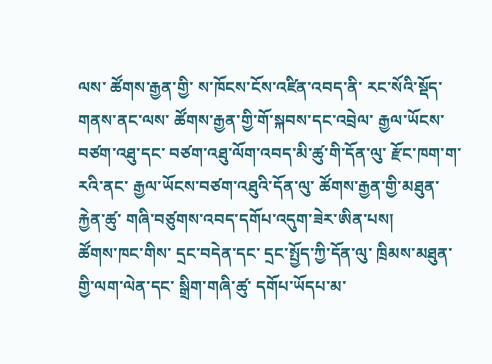ལས་ ཚོགས་རྒྱན་གྱི་ ས་ཁོངས་ངོས་འཛིན་འབད་ནི་ རང་སོའི་སྡོད་གནས་ནང་ལས་ ཚོགས་རྒྱན་གྱི་གོ་སྐབས་དང་འབྲེལ་ རྒྱལ་ཡོངས་བཙག་འཐུ་དང་ བཙག་འཐུ་ལོག་འབད་མི་ཚུ་གི་དོན་ལུ་ རྫོང་ཁག་ག་རའི་ནང་ རྒྱལ་ཡོངས་བཙག་འཐུའི་དོན་ལུ་ ཚོགས་རྒྱན་གྱི་མཐུན་རྐྱེན་ཚུ་ གཞི་བཙུགས་འབད་དགོཔ་འདུག་ཟེར་ཨིན་པས།
ཚོགས་ཁང་གིས་ དྲང་བདེན་དང་ དྲང་སྤྱོད་ཀྱི་དོན་ལུ་ ཁྲིམས་མཐུན་གྱི་ལག་ལེན་དང་ སྒྲིག་གཞི་ཚུ་ དགོཔ་ཡོདཔ་མ་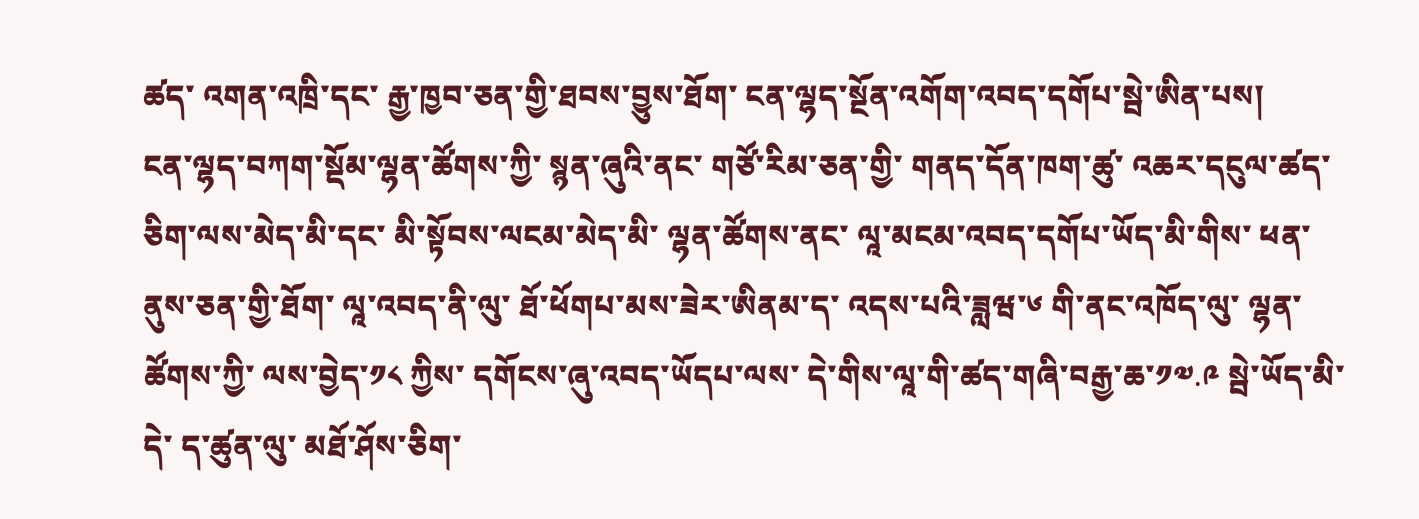ཚད་ འགན་འཁྲི་དང་ རྒྱ་ཁྱབ་ཅན་གྱི་ཐབས་བྱུས་ཐོག་ ངན་ལྷད་སྔོན་འགོག་འབད་དགོཔ་སྦེ་ཨིན་པས།
ངན་ལྷད་བཀག་སྡོམ་ལྷན་ཚོགས་ཀྱི་ སྙན་ཞུའི་ནང་ གཙོ་རིམ་ཅན་གྱི་ གནད་དོན་ཁག་ཚུ་ འཆར་དངུལ་ཚད་ཅིག་ལས་མེད་མི་དང་ མི་སྟོབས་ལངམ་མེད་མི་ ལྷན་ཚོགས་ནང་ ལཱ་མངམ་འབད་དགོཔ་ཡོད་མི་གིས་ ཕན་ནུས་ཅན་གྱི་ཐོག་ ལཱ་འབད་ནི་ལུ་ ཐོ་ཕོགཔ་མས་ཟེར་ཨིནམ་ད་ འདས་པའི་ཟླཝ་༦ གི་ནང་འཁོད་ལུ་ ལྷན་ཚོགས་ཀྱི་ ལས་བྱེད་༡༨ ཀྱིས་ དགོངས་ཞུ་འབད་ཡོདཔ་ལས་ དེ་གིས་ལཱ་གི་ཚད་གཞི་བརྒྱ་ཆ་༡༧.༩ སྦེ་ཡོད་མི་དེ་ ད་ཚུན་ལུ་ མཐོ་ཤོས་ཅིག་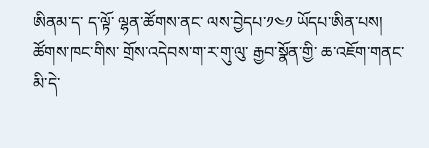ཨིནམ་ད་ ད་ལྟོ་ ལྷན་ཚོགས་ནང་ ལས་བྱེདཔ་༡༤༡ ཡོདཔ་ཨིན་པས།
ཚོགས་ཁང་གིས་ གྲོས་འདེབས་ག་ར་གུ་ལུ་ རྒྱབ་སྣོན་གྱི་ ཆ་འཇོག་གནང་མི་དེ་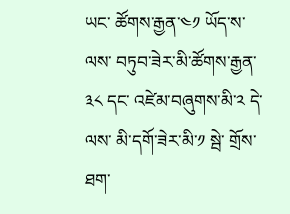ཡང་ ཚོགས་རྒྱན་༤༡ ཡོད་ས་ལས་ བཏུབ་ཟེར་མི་ཚོགས་རྒྱན་༣༨ དང་ འཛེམ་བཞུགས་མི་༢ དེ་ལས་ མི་དགོ་ཟེར་མི་༡ སྦེ་ གྲོས་ཐག་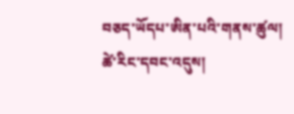བཅད་ཡོདཔ་ཨིན་པའི་གནས་ཚུལ།
ཚེ་རིང་དབང་འདུས།